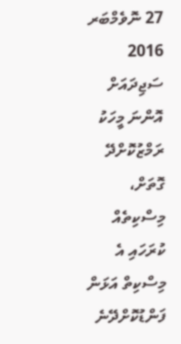27 ނޮވެމްބަރ 2016
ސަޖިދައަށް އޮންނަ މީހަކު ރަމްޒުކޮށްދޭ ގޮތަށް، މިސްކިތެއް ކުރަހައި އެ މިސްކިތް އަޅަން ފަންޑުކޮށްދޭނެ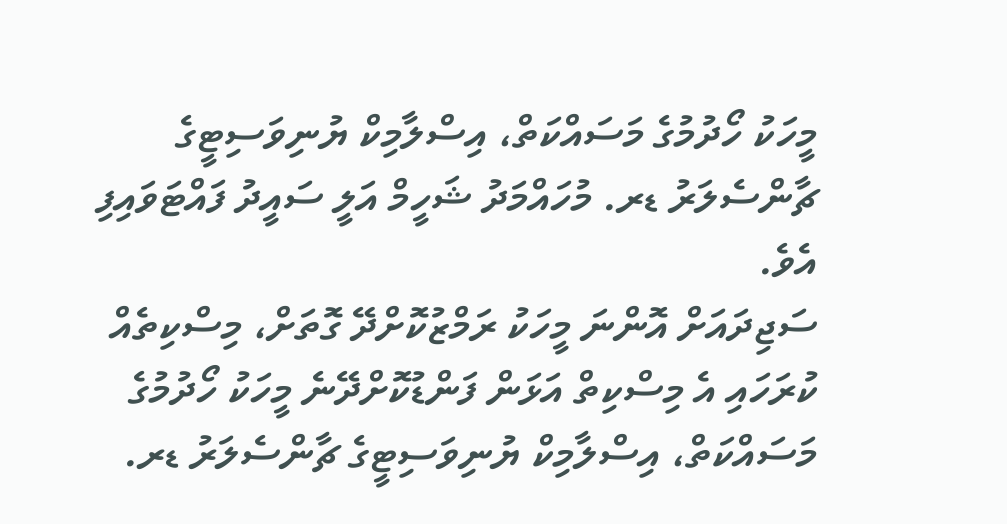މީހަކު ހޯދުމުގެ މަސައްކަތް، އިސްލާމިކް ޔުނިވަސިޓީގެ ޗާންސެލަރު ޑރ. މުހައްމަދު ޝަހީމް އަލީ ސައީދު ފައްޓަވައިފި އެވެ.
ސަޖިދައަށް އޮންނަ މީހަކު ރަމްޒުކޮށްދޭ ގޮތަށް، މިސްކިތެއް ކުރަހައި އެ މިސްކިތް އަޅަން ފަންޑުކޮށްދޭނެ މީހަކު ހޯދުމުގެ މަސައްކަތް، އިސްލާމިކް ޔުނިވަސިޓީގެ ޗާންސެލަރު ޑރ.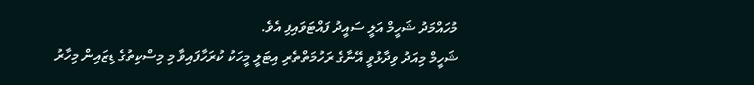މުހައްމަދު ޝަހީމް އަލީ ސައީދު ފައްޓަވައިފި އެވެ.
ޝަހީމް މިއަދު ވިދާޅުވީ އޭނާގެ ރަހުމަތްތެރި އިޓަލީ މީހަކު ކުރަހާފައިވާ މި މިސްކިތުގެ ޑިޒައިން މިހާރު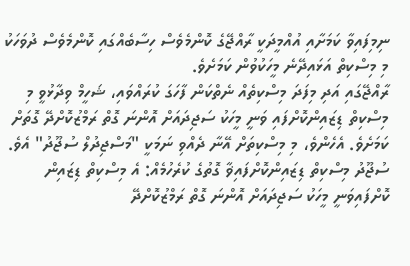ނިމިފައިވާ ކަމަށާއި އުއްމީދަކީ ރާއްޖޭގެ ކޮންމެވެސް ހިސާބެއްގައި ކޮންމެވެސް ދުވަހަކު މި މިސްކިތް އަޅައިދޭނެ މީހަކުވުން ކަމަށެވެ.
ރާއްޖޭގައި އަދި މިފަދަ މިސްކިތެއް ނެތްކަން ފާހަގަ ކުރައްވައި، ޝަހީމް ވިދާޅުވީ މި މިސްކިތް ޑިޒައިންކޮށްފައި ވަނީ މީހަކު ސަޖިދައަށް އޮންނަ ގޮތް ރަމްޒުކޮށްދޭ ގޮތަށް ކަމަށެވެ. އެހެންވެ، މި މިސްކިތަށް އޭނާ ދެއްވި ނަމަކީ "މަސްޖިދުލް ސުޖޫދު" އެވެ.
ސުޖޫދު މިސްކިތް ޑިޒައިންކޮށްފައިޥާ ގޮތުގެ ކުރެހުމެއް: އެ މިސްކިތް ޑިޒައިން ކޮށްފައިވަނީ މީހަކު ސަޖިދައަށް އޮންނަ ގޮތް ރަމްޒުކޮށްދޭ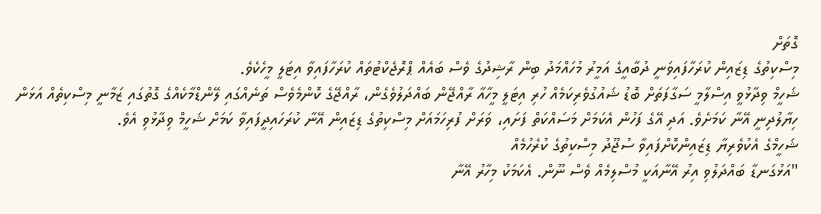ގޮތަށް
މިސްކިތުގެ ޑިޒައިން ކުރަހާފައިވަނީ ދުބާއީގެ އަމީރު މުހައްމަދު ބިން ރާޝިދުގެ ވެސް ބައެއް ޕްރޮޖެކްޓުތައް ކުރަހާފައިވާ އިޓަލީ މީހެކެވެ.
ޝަހީމް ވިދާޅުވީ އިސްލާމީ ސަގާފަތަށް ބޮޑު ޝައުގުވެރިކަމެއް ހުރި އިޓަލީ މީހާއާ ރާއްޖޭން ބައްދަލުވެގެން، ރާއްޖޭގެ ކޮންމެވެސް ތަނެއްގައި ލޭންޑްމާކެއްގެ ގޮތުގައި ޒަމާނީ މިސްކިތެއް އަޅަން ހިޔާލުދިނީ އޭނާ ކަމަށެވެ. އަދި އޭގެ ފަހުން އެކަމަށް މަސައްކަތް ފަށައި، ވަރަށް ފުރިހަމައަށް މިސްކިތުގެ ޑިޒައިން އޭނާ ކުރަހައިދީފައިވާ ކަމަށް ޝަހީމް ވިދާޅުވި އެވެ.
ޝަހީމްގެ އެކުވެރިޔާ ޑިޒައިންކޮށްފައިވާ ސުޖޫދު މިސްކިތުގެ ކުރެހުމެއް
"އަޅުގަނޑާ ބައްދަލުވި އިރު އޭނާއަކީ މުސްލިމެއް ވެސް ނޫން. އެކަމަކު މިހާރު އޭނާ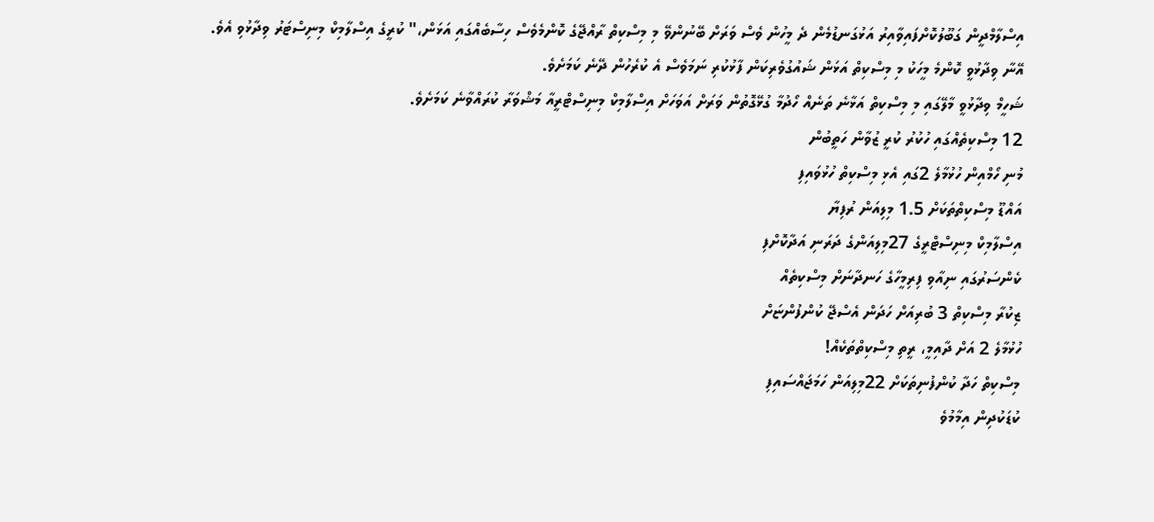އިސްލާމްދީން ގަބޫލުކޮށްފައިވާއިރު އަޅުގަނޑުމެން ދެ މީހުން ވެސް ވަރަށް ބޭނުންވޭ މި މިސްކިތް ރާއްޖޭގެ ކޮންމެވެސް ހިސާބެއްގައި އަޅަން،" ކުރީގެ އިސްލާމިކް މިނިސްޓަރު ވިދާޅުވި އެވެ.
އޭނާ ވިދާޅުވީ ކޮންމެ މީހަކު މި މިސްކިތް އަޅަން ޝައުގުވެރިކަން ފާޅުކުރި ނަމަވެސް އެ ކުރެހުން ދޭނެ ކަމަށެވެ.
ޝަހީމް ވިދާޅުވީ މާލޭގައި މި މިސްކިތް އަޅާނެ ތަނެއް ހޯދުމާ ގުޅޭގޮތުން ވަރަށް އަވަހަށް އިސްލާމިކް މިނިސްޓްރީއާ މަޝްވަރާ ކުރައްވާނެ ކަމަށެވެ.
12 މިސްކިތެއްގައި ހުކުރު ކުރީ ޒުވާން ހަތީބުން
މުނި ހޯމްއިން ހުޅުމާލެ 2ގައި އެޅި މިސްކިތް ހުޅުވައިފި
އައްޑޫ މިސްކިތްތަކަށް 1.5 މިލިއަން ރުފިޔާ
އިސްލާމިކް މިނިސްޓްރީގެ 27މިލިއަންގެ ދަރަނި އަދާކޮށްފި
ކެންސަރުގައި ނިއާވި ފިރިމީހާގެ ހަނދާނަށް މިސްކިތެއް
ޒިކުރާ މިސްކިތް 3 ބުރިއަށް ހަދަން އެސްޖޭ ކުންފުންޏަށް
ހުޅުމާލެ 2 އަށް ދާއިމީ، ރީތި މިސްކިތްތަކެއް!
މިސްކިތް ހަދާ ކުންފުނިތަކަށް 22މިލިއަން ހަމަޖައްސައިފި
ކުޑަކުދިން އިމާމުވެ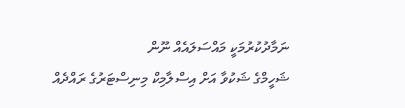ނަމާދުކުރުމަކީ މައްސަލައެއް ނޫން
ޝަހީމްގެ ޝަކުވާ އަށް އިސްލާމިކް މިނިސްޓަރުގެ ރައްދެއް